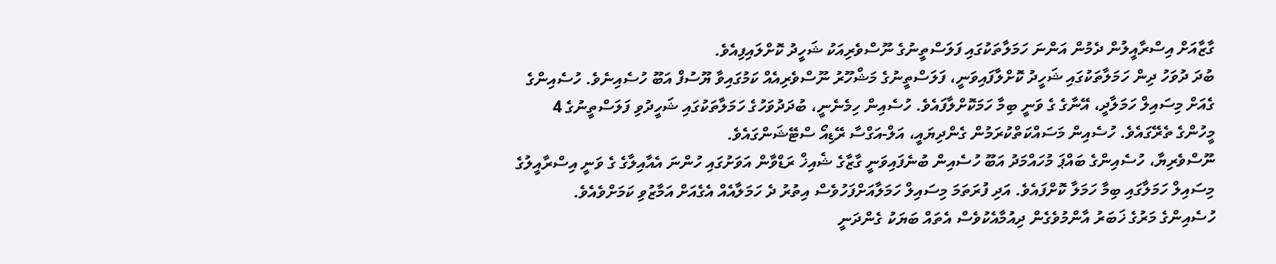ގާޒާއަށް އިސްރާއީލުން ދެމުން އަންނަ ހަމަލާތަކުގައި ފަލަސްތީނުގެ ނޫސްވެރިއަކު ޝަހީދު ކޮށްލައިފިއެވެ.
ބުދަ ދުވަހު ދިން ހަމަލާތަކުގައި ޝަހީދު ކޮށްލާފައިވަނީ، ފަލަސްތީނުގެ މަޝްހޫރު ނޫސްވެރިއެއް ކަމުގައިވާ ޔޫސުފް އަބޫ ހުސެއިނެވެ. ހުސެއިންގެ ގެއަށް މިސައިލް ހަމަލާދީ، އޭނާގެ ގެ ވަނީ ބިމާ ހަމަކޮށްލާފައެވެ. ހުސެއިން ހިމެނެނީ، ބުދަދުވަހުގެ ހަމަލާތަކުގައި ޝަހީދުވި ފަލަސްތީނުގެ 4 މީހުންގެ ތެރޭގައެވެ. ހުސެއިން މަސައްކަތްކުރަމުން ގެންދިޔައީ، އަލް-އަގްސާ ރޭޑިއޯ ސްޓޭޝަންގައެވެ.
ނޫސްވެރިޔާ، ހުސެއިންގެ ބައްޕަ މުހައްމަދު އަބޫ ހުސެއިން ބުނެފައިވަނީ ގާޒާގެ ޝެއިޚް ރަޑްވާން އަވަށުގައި ހުންނަ އެއާއިލާގެ ގެ ވަނީ އިސްރާއީލުގެ މިސައިލް ހަމަލާގައި ބިމާ ހަމަލާ ކޮށްފައެވެ. އަދި ފުރަތަމަ މިސައިލް ހަމަލާއަށްފަހުވެސް އިތުރު ދެ ހަމަލާއެއް އެގެއަށް އަމާޒުވި ކަމަށްވެއެވެ.
ހުސެއިންގެ މަރުގެ ޚަބަރު އާންމުވެގެން ދިއުމާއެކުވެސް އެތައް ބަޔަކު ގެންދަނީ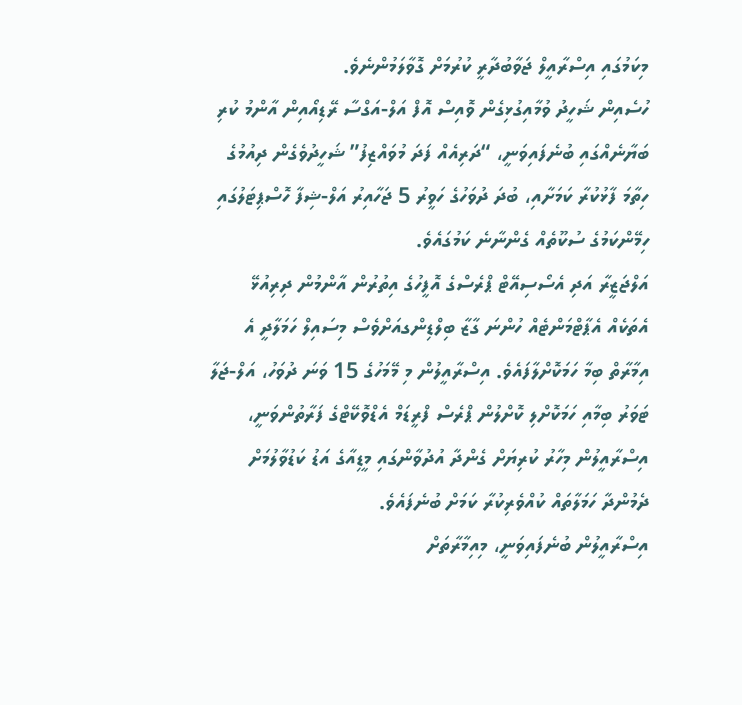މިކަމުގައި އިސްރާއީލް ޖަވާބުދާރީ ކުރުމަށް ގޮވާލަމުންނެވެ.
ހުސެއިން ޝަހީދު ވުމާއިގުޅިގެން ވޮއިސް އޮފް އަލް-އަގްސާ ރޭޑިއޯއިން އާންމު ކުރި ބަޔާނެއްގައި ބުނެފައިވަނީ، “ދަރިއެއް ފަދަ މުވައްޒިފު” ޝަހީދުވެގެން ދިއުމުގެ ހިތާމަ ފާޅުކުރާ ކަމަށާއި، ބުދަ ދުވަހުގެ ހަވީރު 5 ޖަހާއިރު އަލް-ޝިފާ ހޮސްޕިޓަލުގައި ހިމޭންކަމުގެ ސުކޫތެއް ގެންނާނެ ކަމުގައެވެ.
އަލްޖަޒީރާ އަދި އެސޯސިއޭޓް ޕްރެސްގެ އޮފީހުގެ އިތުރުން އާންމުން ދިރިއުޅޭ އެތަކެއް އެޕާޓްމަންޓެއް ހުންނަ ގާޒާ ބިލްޑިންގއަށްވެސް މިސައިލް ހަމަލާދީ އެ އިމާރާތް ބިމާ ހަމަކޮށްލާފައެވެ. އިސްރާއީލުން މި މޭމަހުގެ 15 ވަނަ ދުވަހު، އަލް-ޖަލާ ޓަވަރު ބިމާއި ހަމަކޮށްލި ކޮށްލުން ޕްރެސް ފްރީޑަމް އެޑްވޮކޭޓްގެ ފަރާތުންވަނީ، އިސްރާއީލުން މިހާރު ކުރިޔަށް ގެންދާ އުދުވާންގައި މީޑިއާގެ އަޑު ކަޑުވާލުމަށް ދެމުންދާ ހަމަލާތައް ކުއްވެރިކުރާ ކަމަށް ބުނެފައެވެ.
އިސްރާއީލުން ބުނެފައިވަނީ، މިއިމާރާތަށް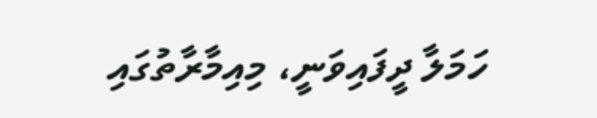ހަމަލާ ދީފައިވަނީ، މިއިމާރާތުގައި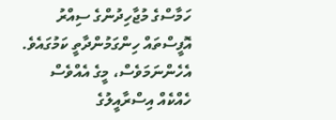ހަމާސްގެ މުޖާހިދުންގެ ސިއްރު އޮފީސްތައް ހިންގަމުންދާތީ ކަމުގައެވެ. އެހެންނަމަވެސް، މީގެ އެއްވެސް ހެއްކެއް އިސްރާއީލުގެ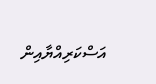އަސްކަރިއްޔާއިން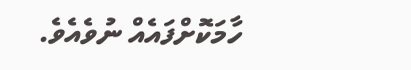ހާމަކޮށްފައެއް ނުވެއެވެ.